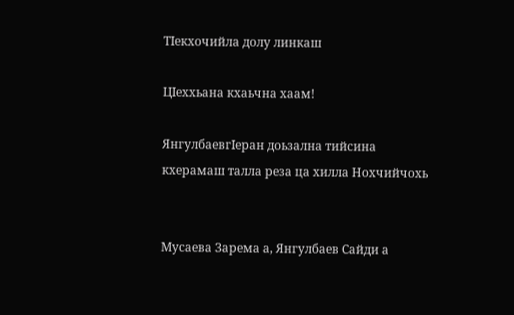ТIекхочийла долу линкаш

ЦIеххьана кхаьчна хаам!

ЯнгулбаевгIеран доьзална тийсина кхерамаш талла реза ца хилла Нохчийчохь


Мусаева Зарема а, Янгулбаев Сайди а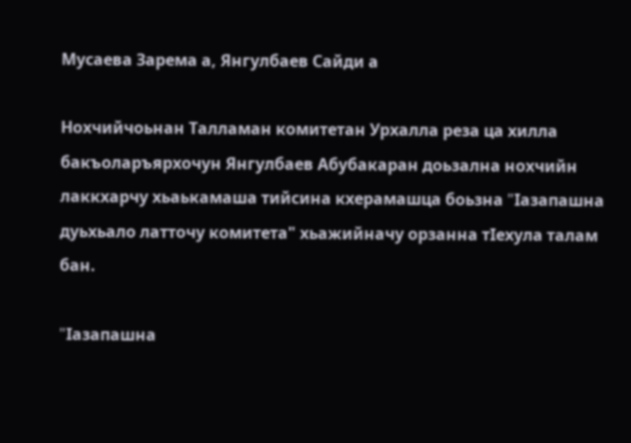Мусаева Зарема а, Янгулбаев Сайди а

Нохчийчоьнан Талламан комитетан Урхалла реза ца хилла бакъоларъярхочун Янгулбаев Абубакаран доьзална нохчийн лаккхарчу хьаькамаша тийсина кхерамашца боьзна "Iазапашна дуьхьало латточу комитета" хьажийначу орзанна тIехула талам бан.

"Iазапашна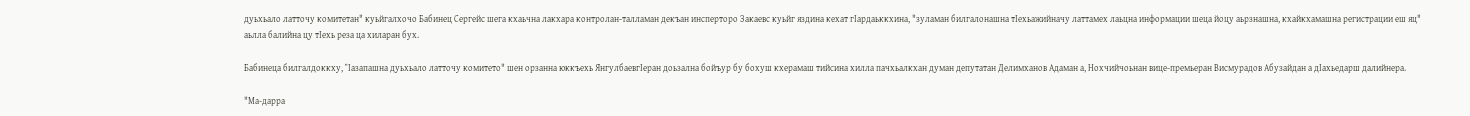дуьхьало латточу комитетан" куьйгалхочо Бабинец Сергейс шега кхаьчна лакхара контролан-талламан декъан инсперторо Закаевс куьйг яздина кехат гIардаьккхина, "зуламан билгалонашна тIехьажийначу латтамех лаьцна информации шеца йоцу аьрзнашна, кхайкхамашна регистрации еш яц" аьлла балийна цу тIехь реза ца хиларан бух.

Бабинеца билгалдоккху, "Iазапашна дуьхьало латточу комитето" шен орзанна юккъехь ЯнгулбаевгIеран доьзална бойъур бу бохуш кхерамаш тийсина хилла пачхьалкхан думан депутатан Делимханов Адаман а, Нохчийчоьнан вице-премьеран Висмурадов Абузайдан а дIахьедарш далийнера.

"Ма-дарра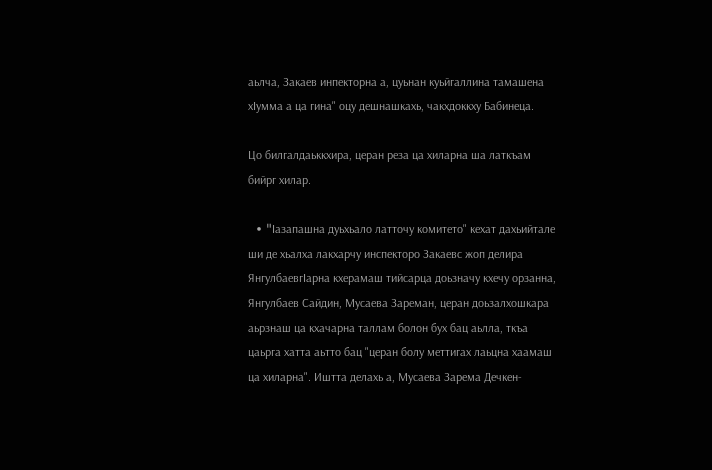аьлча, Закаев инпекторна а, цуьнан куьйгаллина тамашена хIумма а ца гина" оцу дешнашкахь, чакхдоккху Бабинеца.

Цо билгалдаьккхира, церан реза ца хиларна ша латкъам бийрг хилар.

  • "Iазапашна дуьхьало латточу комитето" кехат дахьийтале ши де хьалха лакхарчу инспекторо Закаевс жоп делира ЯнгулбаевгIарна кхерамаш тийсарца доьзначу кхечу орзанна, Янгулбаев Сайдин, Мусаева Зареман, церан доьзалхошкара аьрзнаш ца кхачарна таллам болон бух бац аьлла, ткъа цаьрга хатта аьтто бац "церан болу меттигах лаьцна хаамаш ца хиларна". Иштта делахь а, Мусаева Зарема Дечкен-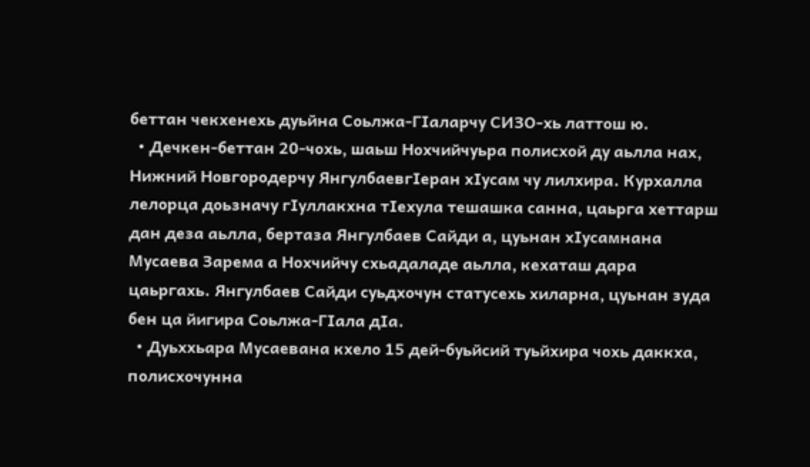беттан чекхенехь дуьйна Соьлжа-ГIаларчу СИЗО-хь латтош ю.
  • Дечкен-беттан 20-чохь, шаьш Нохчийчуьра полисхой ду аьлла нах, Нижний Новгородерчу ЯнгулбаевгIеран хIусам чу лилхира. Курхалла лелорца доьзначу гIуллакхна тIехула тешашка санна, цаьрга хеттарш дан деза аьлла, бертаза Янгулбаев Сайди а, цуьнан хIусамнана Мусаева Зарема а Нохчийчу схьадаладе аьлла, кехаташ дара цаьргахь. Янгулбаев Сайди суьдхочун статусехь хиларна, цуьнан зуда бен ца йигира Соьлжа-ГIала дIа.
  • Дуьххьара Мусаевана кхело 15 дей-буьйсий туьйхира чохь даккха, полисхочунна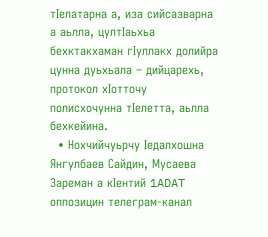тIелатарна а, иза сийсазварна а аьлла, цултIаьхьа бехктакхаман гIуллакх долийра цунна дуьхьала – дийцарехь, протокол хIотточу полисхочунна тIелетта, аьлла бехкейина.
  • Нохчийчуьрчу Iедалхошна Янгулбаев Сайдин, Мусаева Зареман а кIентий 1ADAT оппозицин телеграм-канал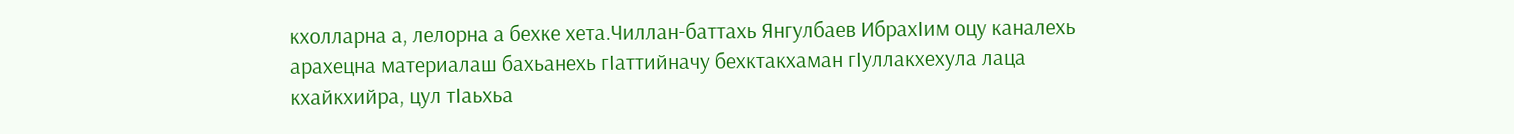кхолларна а, лелорна а бехке хета.Чиллан-баттахь Янгулбаев ИбрахIим оцу каналехь арахецна материалаш бахьанехь гIаттийначу бехктакхаман гIуллакхехула лаца кхайкхийра, цул тIаьхьа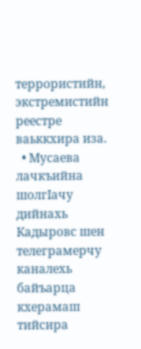террористийн, экстремистийн реестре ваьккхира иза.
  • Мусаева лачкъийна шолгIачу дийнахь Кадыровс шен телеграмерчу каналехь байъарца кхерамаш тийсира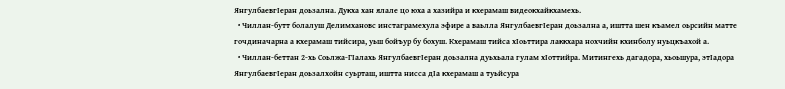ЯнгулбаевгIеран доьзална. Дукха хан ялале цо юха а хазийра и кхерамаш видеокхайкхамехь.
  • Чиллан-бутт болалуш Делимхановс инстаграмехула эфире а ваьлла ЯнгулбаевгIеран доьзална а, иштта шен къамел оьрсийн матте гочдиначарна а кхерамаш тийсира, уьш бойъур бу бохуш. Кхерамаш тийса хIоьттира лаккхара нохчийн кхинболу нуьцкъахой а.
  • Чиллан-беттан 2-хь Соьлжа-ГIалахь ЯнгулбаевгIеран доьзална дуьхьала гулам хIоттийра. Митингехь дагадора, хьоьшура, этIадора ЯнгулбаевгIеран доьзалхойн суьрташ, иштта нисса дIа кхерамаш а туьйсура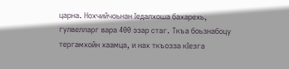царна. Нохчийчоьнан Iедалхоша бахарехь, гулвелларг вара 400 эзар стаг. Ткъа боьзнабоцу тергамхойн хаамца, и нах ткъозза кIезга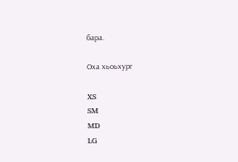бара.

Оха хьоьхург

XS
SM
MD
LG